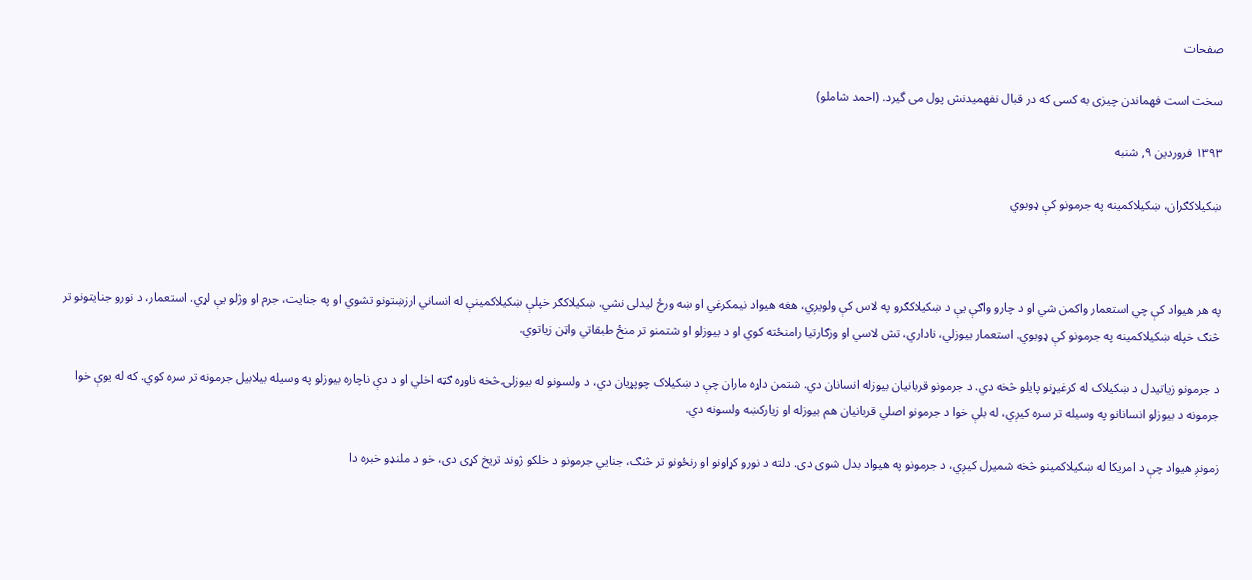صفحات

سخت است فهماندن چیزی به کسی که در قبال نفهمیدنش پول می گیرد. (احمد شاملو)

۱۳۹۳ فروردین ۹, شنبه

ښکیلاکګران، ښکیلاکمینه په جرمونو کې ډوبوي



په هر هیواد کې چي استعمار واکمن شي او د چارو واګې یې د ښکیلاکګرو په لاس کې ولویږي، هغه هیواد نیمکرغي او ښه ورځ لیدلی نشي. ښکیلاکګر خپلې ښکیلاکمینې له انساني ارزښتونو تشوي او په جنایت، جرم او وژلو یې لړي. استعمار، د نورو جنایتونو تر څنګ خپله ښکیلاکمینه په جرمونو کې ډوبوي. استعمار بیوزلي، ناداري، تش لاسي او وزګارتیا رامنځته کوي او د بیوزلو او شتمنو تر منځ طبقاتي واټن زیاتوي.

د جرمونو زیاتیدل د ښکیلاک له کرغیړنو پایلو څخه دي. د جرمونو قربانیان بیوزله انسانان دي. شتمن داړه ماران چې د ښکیلاک چوپړیان دي، د ولسونو له بیوزلۍ څخه ناوړه ګټه اخلي او د دې ناچاره بیوزلو په وسیله بیلابیل جرمونه تر سره کوي. که له یوې خوا جرمونه د بیوزلو انسانانو په وسیله تر سره کیږي، له بلې خوا د جرمونو اصلي قربانیان هم بیوزله او زیارکښه ولسونه دي.

زمونږ هیواد چې د امریکا له ښکیلاکمینو څخه شمیرل کیږي، د جرمونو په هیواد بدل شوی دی. دلته د نورو کړاونو او رنځونو تر څنګ، جنایي جرمونو د خلکو ژوند تریخ کړی دی، خو د ملنډو خبره دا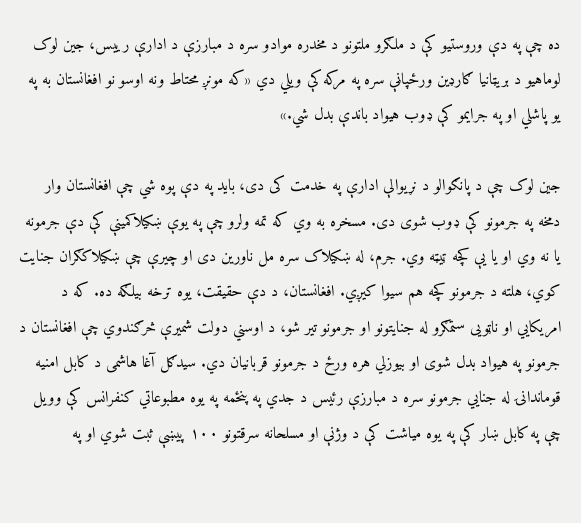ده چې په دې وروستیو کې د ملګرو ملتونو د مخدره موادو سره د مبارزې د ادارې رییس، جین لوک لوماهیو د بریټانیا ګارډین ورځپاڼې سره په مرکه کې ویلي دي «که مونږ محتاط ونه اوسو نو افغانستان به په یو پاشلي او په جرایمو کې ډوب هیواد باندې بدل شي.»

جین لوک چې د پانګوالو د نړیوالې ادارې په خدمت کی دی، باید په دې پوه شي چې افغانستان وار دمخه په جرمونو کې ډوب شوی دی. مسخره به وي که تمه ولرو چې په یوې ښکیلاکمینې کې دې جرمونه یا نه وي او یا یې کچه ټیټه وي. جرم، له ښکیلاک سره مل ناورین دی او چیرې چې ښکیلاکګران جنایت کوي، هلته د جرمونو کچه هم سیوا کیږي. افغانستان، د دې حقیقت، یوه ترخه بیلګه ده. که د امریکايي او ناټويی ستمګرو له جنایتونو او جرمونو تیر شو، د اوسني دولت شمیرې څرګندوي چې افغانستان د جرمونو په هیواد بدل شوی او بیوزلي هره ورځ د جرمونو قربانیان دي. سیدګل آغا هاشمی د کابل امنیه قوماندانۍ له جنایي جرمونو سره د مبارزې رئیس د جدي په پنځمه په یوه مطبوعاتي کنفرانس کې وویل چې په کابل ښار کې په یوه میاشت کې د وژنې او مسلحانه سرقتونو ۱۰۰ پیښې ثبت شوي او په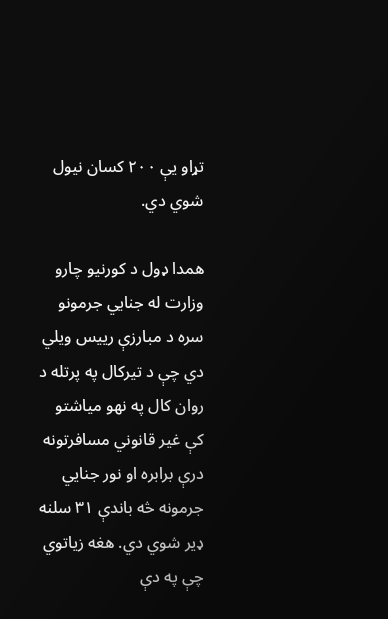تړاو یې ۲۰۰ کسان نیول شوي دي.

همدا ډول د کورنیو چارو وزارت له جنايي جرمونو سره د مبارزې رییس ویلي دي چې د تیرکال په پرتله د روان کال په نهو میاشتو کې غیر قانوني مسافرتونه درې برابره او نور جنایي جرمونه څه باندې ۳۱ سلنه ډیر شوي دي. هغه زیاتوي چې په دې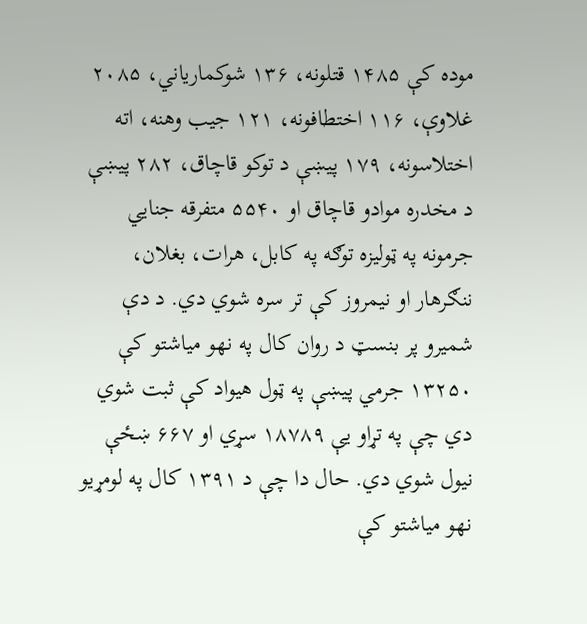موده کې ۱۴۸۵ قتلونه، ۱۳۶ شوکماریاني، ۲۰۸۵ غلاوې، ۱۱۶ اختطافونه، ۱۲۱ جیب وهنه، اته اختلاسونه، ۱۷۹ پیښې د توکو قاچاق، ۲۸۲ پیښې د مخدره موادو قاچاق او ۵۵۴۰ متفرقه جنايي جرمونه په ټولیزه توګه په کابل، هرات، بغلان، ننګرهار او نیمروز کې تر سره شوي دي. د دې شمیرو پر بنسټ د روان کال په نهو میاشتو کې ۱۳۲۵۰ جرمي پیښې په ټول هیواد کې ثبت شوي دي چې په تړاو یې ۱۸۷۸۹ سړي او ۶۶۷ ښځې نیول شوي دي. حال دا چې د ۱۳۹۱ کال په لومړیو نهو میاشتو کې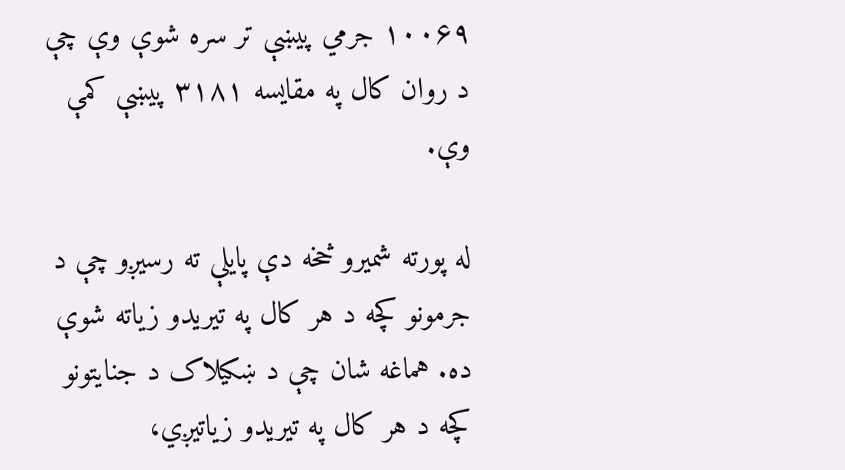۱۰۰۶۹ جرمي پیښې تر سره شوې وې چې د روان کال په مقایسه ۳۱۸۱ پیښې کمې وې.

له پورته شمیرو څخه دې پایلې ته رسیږو چې د جرمونو کچه د هر کال په تیریدو زیاته شوې ده. هماغه شان چې د ښکیلاک د جنایتونو کچه د هر کال په تیریدو زیاتیږي،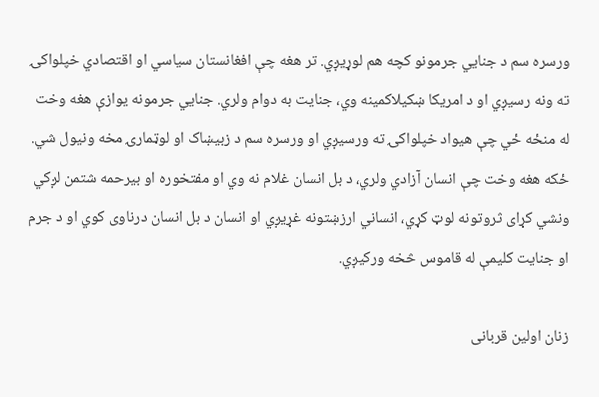ورسره سم د جنایي جرمونو کچه هم لوړیږي. تر هغه چې افغانستان سیاسي او اقتصادي خپلواکۍ ته ونه رسیږي او د امریکا ښکیلاکمینه وي، جنایت به دوام ولري. جنايي جرمونه یوازې هغه وخت له منځه ځي چې هیواد خپلواکۍ ته ورسیږي او ورسره سم د زبیښاک او لوټمارۍ مخه ونیول شي. ځکه هغه وخت چې انسان آزادي ولري، د بل انسان غلام نه وي او مفتخوره او بیرحمه شتمن لږکي ونشي کړای ثروتونه لوټ کړي، انساني ارزښتونه غړیږي او انسان د بل انسان درناوی کوي او د جرم او جنایت کلیمې له قاموس څخه ورکیږي.

زنان اولین قربانی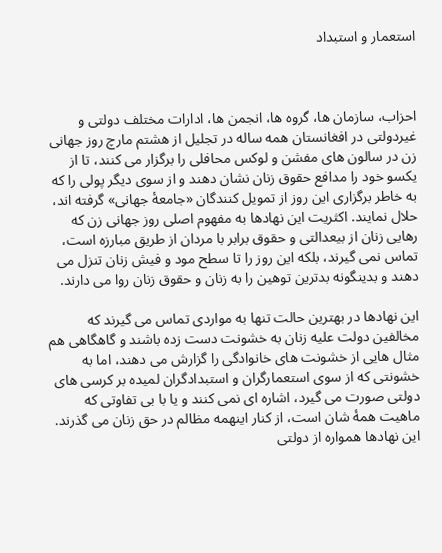استعمار و استبداد



احزاب، سازمان ها، گروه ها، انجمن ها، ادارات مختلف دولتی و غیردولتی در افغانستان همه ساله در تجلیل از هشتم مارچ روز جهانی زن در سالون های مفشن و لوکس محافلی را برگزار می کنند، تا از یکسو خود را مدافع حقوق زنان نشان دهند و از سوی دیگر پولی را که به خاطر برگزاری این روز از تمویل کنندگان «جامعۀ جهانی» گرفته اند، حلال نمایند. اکثریت این نهادها به مفهوم اصلی روز جهانی زن که رهایی زنان از بیعدالتی و حقوق برابر با مردان از طریق مبارزه است، تماس نمی گیرند، بلکه این روز را تا سطح مود و فیش زنان تنزل می دهند و بدینگونه بدترین توهین را به زنان و حقوق زنان روا می دارند.

این نهادها در بهترین حالت تنها به مواردی تماس می گیرند که مخالفین دولت علیه زنان به خشونت دست زده باشند و گاهگاهی هم مثال هایی از خشونت های خانوادگی را گزارش می دهند، اما به خشونتی که از سوی استعمارگران و استبدادگران لمیده بر کرسی های دولتی صورت می گیرد، اشاره ای نمی کنند و یا با بی تفاوتی که ماهیت همۀ شان است، از کنار اینهمه مظالم در حق زنان می گذرند. این نهادها همواره از دولتی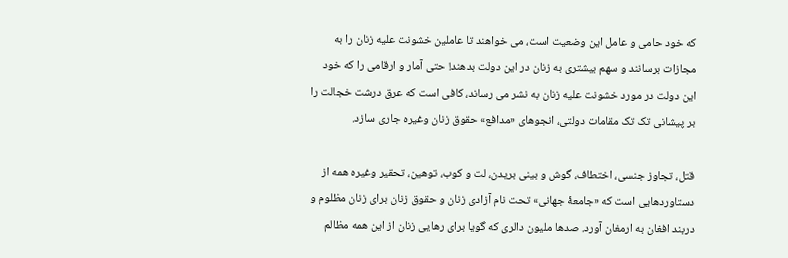که خود حامی و عامل این وضعیت است، می خواهند تا عاملین خشونت علیه زنان را به مجازات برسانند و سهم بیشتری به زنان در این دولت بدهند! حتی آمار و ارقامی را که خود این دولت در مورد خشونت علیه زنان به نشر می رساند، کافی است که عرق درشت خجالت را بر پیشانی تک تک مقامات دولتی، انجوهای «مدافع» حقوق زنان وغیره جاری سازد.

قتل، تجاوز جنسی، اختطاف، گوش و بینی بریدن، لت و کوب، توهین، تحقیر وغیره همه از دستاوردهایی است که «جامعۀ جهانی» تحت نام آزادی زنان و حقوق زنان برای زنان مظلوم و دربند افغان به ارمغان آورد. صدها ملیون دالری که گویا برای رهایی زنان از این همه مظالم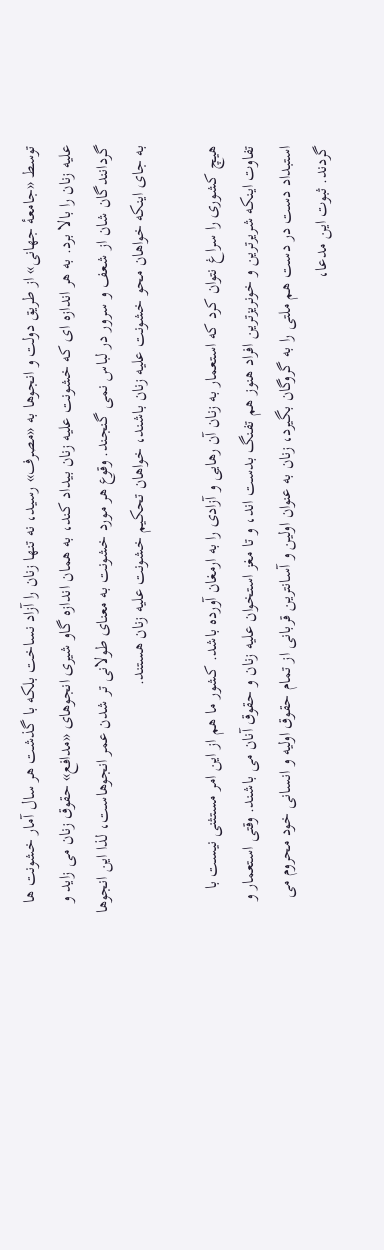توسط «جامعۀ جهانی» از طریق دولت و انجوها به «مصرف» رسید، نه تنها زنان را آزاد نساخت بلکه با گذشت هر سال آمار خشونت ها علیه زنان را بالا برد. به هر اندازه ای که خشونت علیه زنان بیداد کند، به همان اندازه گاو شیری انجوهای «مدافع» حقوق زنان می زاید و گردانندگان شان از شعف و سرور در لباس نمی گنجند. وقوع هر مورد خشونت به معنای طولانی تر شدن عمر انجوهاست، لذا این انجوها به جای اینکه خواهان محو خشونت علیه زنان باشند، خواهان تحکیم خشونت علیه زنان هستند.

هیچ کشوری را سراغ نتوان کرد که استعمار به زنان آن رهایی و آزادی را به ارمغان آورده باشد. کشور ما هم از این امر مستثنی نیست با تفاوت اینکه شریرترین و خونریزترین افراد هنوز هم تفنگ بدست اند، و تا مغز استخوان علیه زنان و حقوق آنان می باشند. وقتی استعمار و استبداد دست در دست هم ملتی را به گروگان بگیرد، زنان به عنوان اولین و آسانترین قربانی از تمام حقوق اولیه و انسانی خود محروم می گردند. ثبوت این مدعا،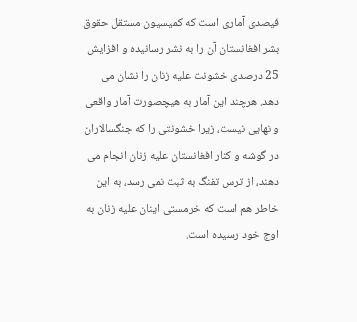فیصدی آماری است که کمیسیون مستقل حقوق بشر افغانستان آن را به نشر رسانیده و افزایش 25 درصدی خشونت علیه زنان را نشان می دهد. هرچند این آمار به هیچصورت آمار واقعی و نهایی نیست، زیرا خشونتی را که جنگسالاران در گوشه و کنار افغانستان علیه زنان انجام می دهند، از ترس تفنگ به ثبت نمی رسد، به این خاطر هم است که خرمستی اینان علیه زنان به اوج خود رسیده است.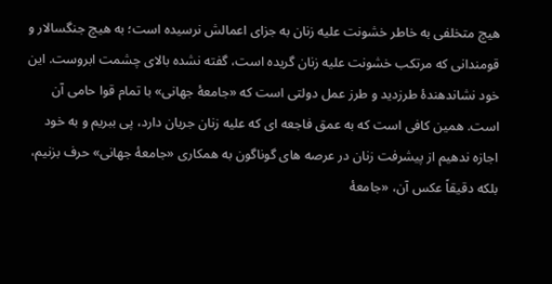هیچ متخلفی به خاطر خشونت علیه زنان به جزای اعمالش نرسیده است؛ به هیچ جنگسالار و قومندانی که مرتکب خشونت علیه زنان گریده است، گفته نشده بالای چشمت ابروست. این خود نشاندهندۀ طرزدید و طرز عمل دولتی است که «جامعۀ جهانی» با تمام قوا حامی آن است. همین کافی است که به عمق فاجعه ای که علیه زنان جریان دارد، پی ببریم و به خود اجازه ندهیم از پیشرفت زنان در عرصه های گوناگون به همکاری «جامعۀ جهانی» حرف بزنیم، بلکه دقیقاً عکس آن، «جامعۀ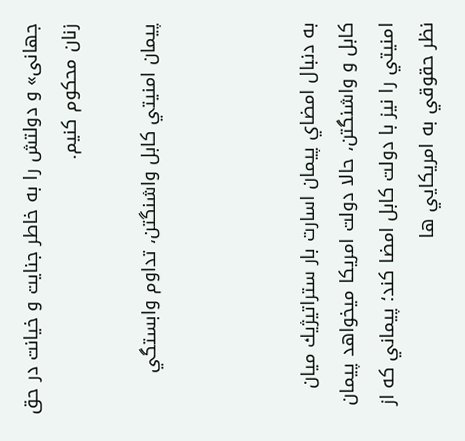جهانی» و دولتش را به خاطر جنایت و خیانت در حق زنان محکوم کنیم.

پيمان امنيتي كابل واشنگتن، تداوم وابستگي



به دنبال امضاي پيمان اسارت بار ستراتیژيك ميان كابل و واشنگتن، حالا دولت امريكا ميخواهد پيمان امنيتي را نيز با دولت کابل امضا كند؛ پيماني كه از نظر حقوقي به امريكايي ها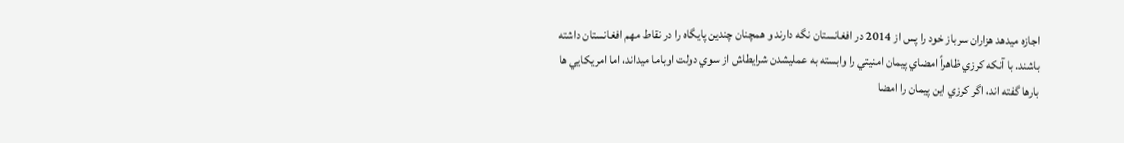اجازه ميدهد هزاران سرباز خود را پس از 2014 در افغانستان نگه دارند و همچنان چندين پايگاه را در نقاط مهم افغانستان داشته باشند. با آنكه كرزي ظاهراً امضاي پيمان امنيتي را وابسته به عمليشدن شرايطاش از سوي دولت اوباما ميداند، اما امريكايي ها بارها گفته اند، اگر كرزي اين پيمان را امضا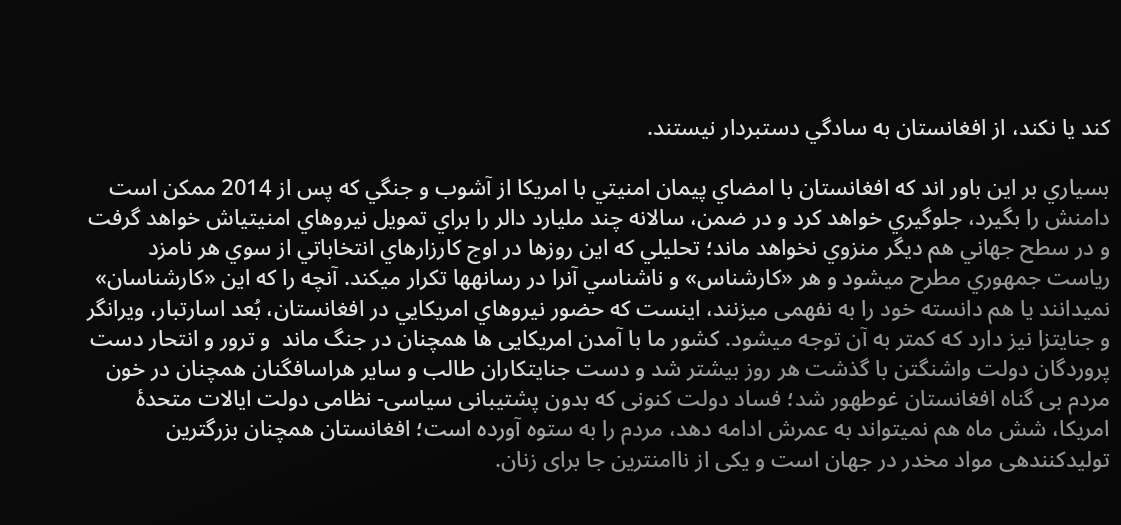كند يا نكند،‌ از افغانستان به سادگي دستبردار نيستند.

بسياري بر اين باور اند كه افغانستان با امضاي پيمان امنيتي با امريكا از آشوب و جنگي كه پس از 2014 ممكن است دامنش را بگيرد، جلوگيري خواهد كرد و در ضمن، سالانه چند مليارد دالر را براي تمويل نيروهاي امنيتياش خواهد گرفت و در سطح جهاني هم ديگر منزوي نخواهد ماند؛ تحليلي كه اين روزها در اوج كارزارهاي انتخاباتي از سوي هر نامزد رياست جمهوري مطرح ميشود و هر «كارشناس» و ناشناسي آنرا در رسانهها تكرار ميكند. آنچه را كه اين «كارشناسان» نميدانند يا هم دانسته خود را به نفهمی ميزنند، اينست كه حضور نيروهاي امريكايي در افغانستان،‌ بُعد اسارتبار، ويرانگر و جنایتزا نيز دارد كه كمتر به آن توجه ميشود. کشور ما با آمدن امریکایی ها همچنان در جنگ ماند  و ترور و انتحار دست پروردگان دولت واشنگتن با گذشت هر روز بیشتر شد و دست جنایتکاران طالب و سایر هراسافگنان همچنان در خون مردم بی گناه افغانستان غوطهور شد؛ فساد دولت کنونی که بدون پشتیبانی سیاسی- نظامی دولت ایالات متحدۀ امریکا، شش ماه هم نمیتواند به عمرش ادامه دهد، مردم را به ستوه آورده است؛ افغانستان همچنان بزرگترین تولیدکنندهی مواد مخدر در جهان است و یکی از ناامنترین جا برای زنان.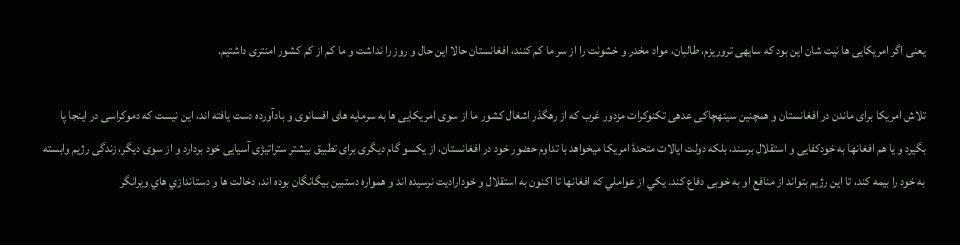یعنی اگر امریکایی ها نیت شان این بود که سایهی تروریزم، طالبان، مواد مخدر و خشونت را از سر ما کم کنند،‌ افغانستان حالا این حال و روز را نداشت و ما کم از کم کشور امنتری داشتیم.

تلاش امریکا برای ماندن در افغانستان و همچنین سینهچاکی عدهی تکنوکرات مزدور غرب که از رهگذر اشغال کشور ما از سوی امریکایی ها به سرمایه های افسانوی و بادآورده دست یافته اند،‌ این نیست که دموکراسی در اینجا پا بگیرد و یا هم افغانها به خودکفایی و استقلال برسند، بلکه دولت ایالات متحدۀ امریکا میخواهد با تداوم حضور خود در افغانستان، از یکسو گام دیگری برای تطبیق بیشتر ستراتیژی آسیایی خود بردارد و از سوی دیگر،‌‌ زندگی رژیم وابسته به خود را بیمه کند، تا این رژیم بتواند از منافع او به خوبی دفاع کند. يكي از عواملي كه افغانها تا اكنون به استقلال و خوداراديت نرسيده اند و همواره دستبين بيگانگان بوده اند،‌ دخالت ها و دستاندازي هاي ويرانگر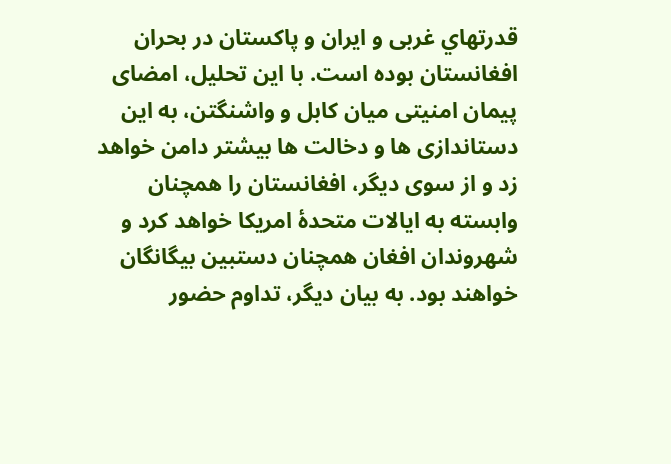قدرتهاي غربی و ايران و پاكستان در بحران افغانستان بوده است. با اين تحليل، امضای پیمان امنیتی میان کابل و واشنگتن، به این دستاندازی ها و دخالت ها بیشتر دامن خواهد زد و از سوی دیگر، افغانستان را همچنان وابسته به ایالات متحدۀ امریکا خواهد کرد و شهروندان افغان همچنان دستبین بیگانگان خواهند بود. به بیان دیگر،‌ تداوم حضور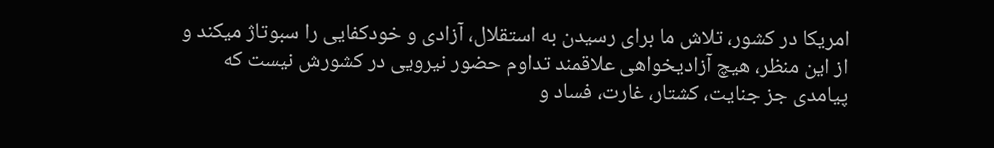امریکا در کشور،‌ تلاش ما برای رسیدن به استقلال، آزادی و خودکفایی را سبوتاژ میکند و از این منظر، هیچ آزادیخواهی علاقمند تداوم حضور نیرویی در کشورش نیست که پیامدی جز جنایت، کشتار، غارت، فساد و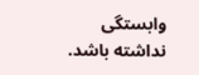وابستگی نداشته باشد.